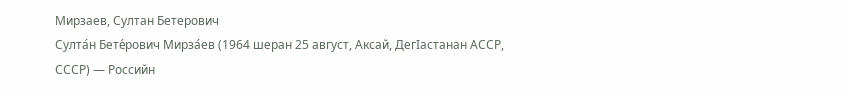Мирзаев, Султан Бетерович
Султа́н Бете́рович Мирза́ев (1964 шеран 25 август, Аксай, ДегӀастанан АССР, СССР) — Российн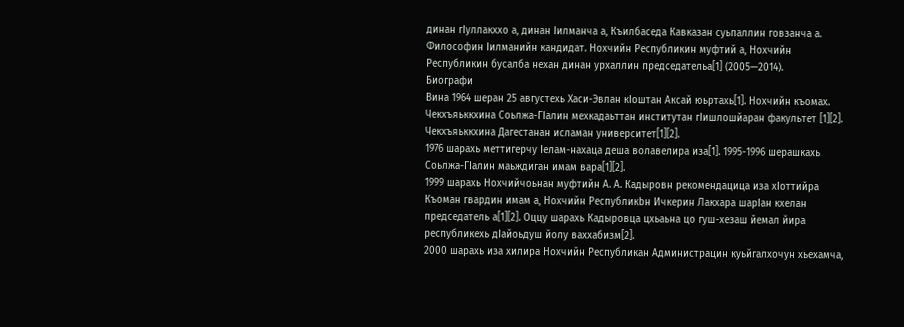динан гӀуллакххо а, динан Ӏилманча а, Къилбаседа Кавказан суьпаллин говзанча а. Философин Ӏилманийн кандидат. Нохчийн Республикин муфтий а, Нохчийн Республикин бусалба нехан динан урхаллин председательа[1] (2005—2014).
Биографи
Вина 1964 шеран 25 августехь Хаси-Эвлан кӀоштан Аксай юьртахь[1]. Нохчийн къомах.
Чекхъяьккхина Соьлжа-ГӀалин мехкадаьттан институтан гӀишлошйаран факультет [1][2].
Чекхъяьккхина Дагестанан исламан университет[1][2].
1976 шарахь меттигерчу Ӏелам-нахаца деша волавелира иза[1]. 1995-1996 шерашкахь Соьлжа-ГӀалин маьждиган имам вара[1][2].
1999 шарахь Нохчийчоьнан муфтийн А. А. Кадыровн рекомендацица иза хӀоттийра Къоман гвардин имам а, Нохчийн Республикbн Ичкерин Лакхара шарӀан кхелан председатель а[1][2]. Оццу шарахь Кадыровца цхьаьна цо гуш-хезаш йемал йира республикехь дӀайоьдуш йолу ваххабизм[2].
2000 шарахь иза хилира Нохчийн Республикан Администрацин куьйгалхочун хьехамча,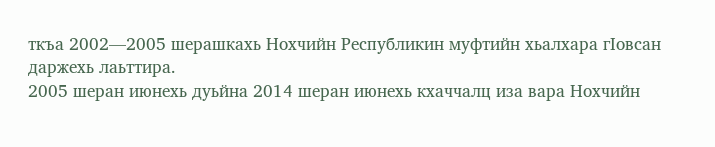ткъа 2002—2005 шерашкахь Нохчийн Республикин муфтийн хьалхара гӀовсан даржехь лаьттира.
2005 шеран июнехь дуьйна 2014 шеран июнехь кхаччалц иза вара Нохчийн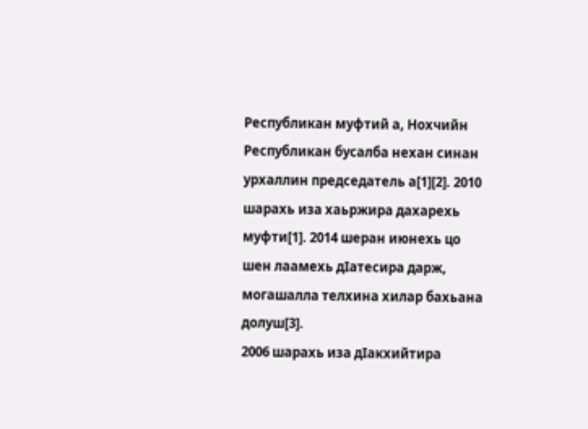Республикан муфтий а, Нохчийн Республикан бусалба нехан синан урхаллин председатель а[1][2]. 2010 шарахь иза хаьржира дахарехь муфти[1]. 2014 шеран июнехь цо шен лаамехь дӀатесира дарж, могашалла телхина хилар бахьана долуш[3].
2006 шарахь иза дӀакхийтира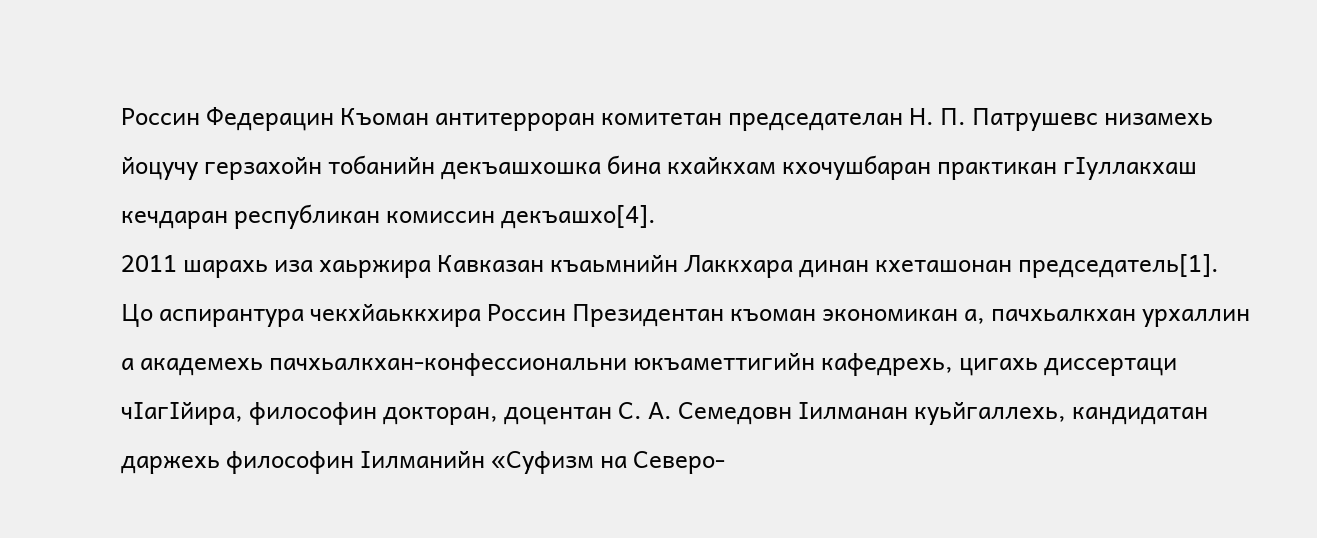Россин Федерацин Къоман антитерроран комитетан председателан Н. П. Патрушевс низамехь йоцучу герзахойн тобанийн декъашхошка бина кхайкхам кхочушбаран практикан гӀуллакхаш кечдаран республикан комиссин декъашхо[4].
2011 шарахь иза хаьржира Кавказан къаьмнийн Лаккхара динан кхеташонан председатель[1].
Цо аспирантура чекхйаьккхира Россин Президентан къоман экономикан а, пачхьалкхан урхаллин а академехь пачхьалкхан-конфессиональни юкъаметтигийн кафедрехь, цигахь диссертаци чӀагӀйира, философин докторан, доцентан С. А. Семедовн Ӏилманан куьйгаллехь, кандидатан даржехь философин Ӏилманийн «Суфизм на Северо-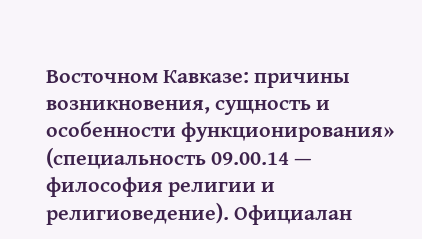Восточном Кавказе: причины возникновения, сущность и особенности функционирования» (специальность 09.00.14 — философия религии и религиоведение). Официалан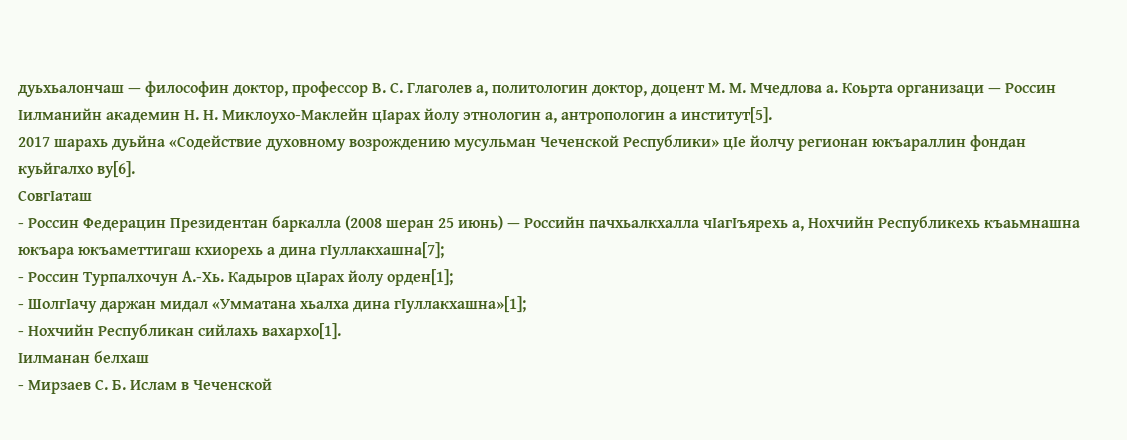дуьхьалончаш — философин доктор, профессор В. С. Глаголев а, политологин доктор, доцент М. М. Мчедлова а. Коьрта организаци — Россин Ӏилманийн академин Н. Н. Миклоухо-Маклейн цӀарах йолу этнологин а, антропологин а институт[5].
2017 шарахь дуьйна «Содействие духовному возрождению мусульман Чеченской Республики» цӀе йолчу регионан юкъараллин фондан куьйгалхо ву[6].
СовгӀаташ
- Россин Федерацин Президентан баркалла (2008 шеран 25 июнь) — Российн пачхьалкхалла чӀагӀъярехь а, Нохчийн Республикехь къаьмнашна юкъара юкъаметтигаш кхиорехь а дина гӀуллакхашна[7];
- Россин Турпалхочун А.-Хь. Кадыров цӀарах йолу орден[1];
- ШолгӀачу даржан мидал «Умматана хьалха дина гӀуллакхашна»[1];
- Нохчийн Республикан сийлахь вахархо[1].
Ӏилманан белхаш
- Мирзаев С. Б. Ислам в Чеченской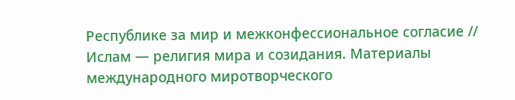Республике за мир и межконфессиональное согласие // Ислам — религия мира и созидания. Материалы международного миротворческого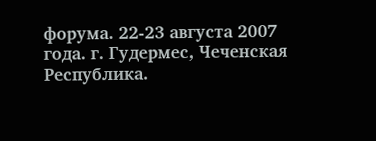форума. 22-23 августа 2007 года. г. Гудермес, Чеченская Республика.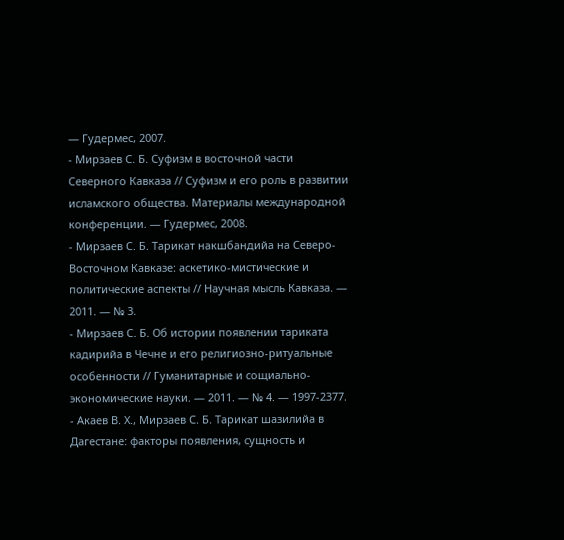— Гудермес, 2007.
- Мирзаев С. Б. Суфизм в восточной части Северного Кавказа // Суфизм и его роль в развитии исламского общества. Материалы международной конференции. — Гудермес, 2008.
- Мирзаев С. Б. Тарикат накшбандийа на Северо-Восточном Кавказе: аскетико-мистические и политические аспекты // Научная мысль Кавказа. — 2011. — № 3.
- Мирзаев С. Б. Об истории появлении тариката кадирийа в Чечне и его религиозно-ритуальные особенности // Гуманитарные и сощиально-экономические науки. — 2011. — № 4. — 1997-2377.
- Акаев В. Х., Мирзаев С. Б. Тарикат шазилийа в Дагестане: факторы появления, сущность и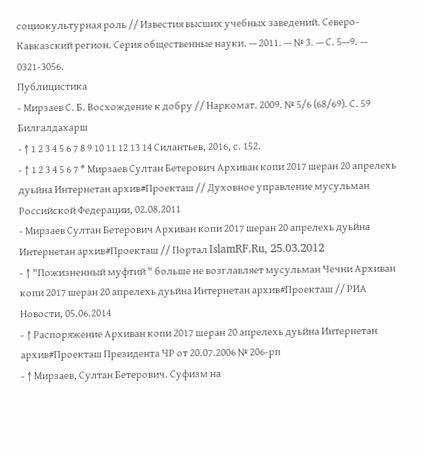социокультурная роль // Известия высших учебных заведений. Северо-Кавказский регион. Серия общественные науки. — 2011. — № 3. — С. 5—9. — 0321-3056.
Публицистика
- Мирзаев С. Б. Восхождение к добру // Наркомат. 2009. № 5/6 (68/69). С. 59
Билгалдахарш
- ↑ 1 2 3 4 5 6 7 8 9 10 11 12 13 14 Силантьев, 2016, с. 152.
- ↑ 1 2 3 4 5 6 7 * Мирзаев Султан Бетерович Архиван копи 2017 шеран 20 апрелехь дуьйна Интернетан архив#Проекташ // Духовное управление мусульман Российской Федерации, 02.08.2011
- Мирзаев Султан Бетерович Архиван копи 2017 шеран 20 апрелехь дуьйна Интернетан архив#Проекташ // Портал IslamRF.Ru, 25.03.2012
- ↑ "Пожизненный муфтий " больше не возглавляет мусульман Чечни Архиван копи 2017 шеран 20 апрелехь дуьйна Интернетан архив#Проекташ // РИА Новости, 05.06.2014
- ↑ Распоряжение Архиван копи 2017 шеран 20 апрелехь дуьйна Интернетан архив#Проекташ Президента ЧР от 20.07.2006 № 206-рп
- ↑ Мирзаев, Султан Бетерович. Суфизм на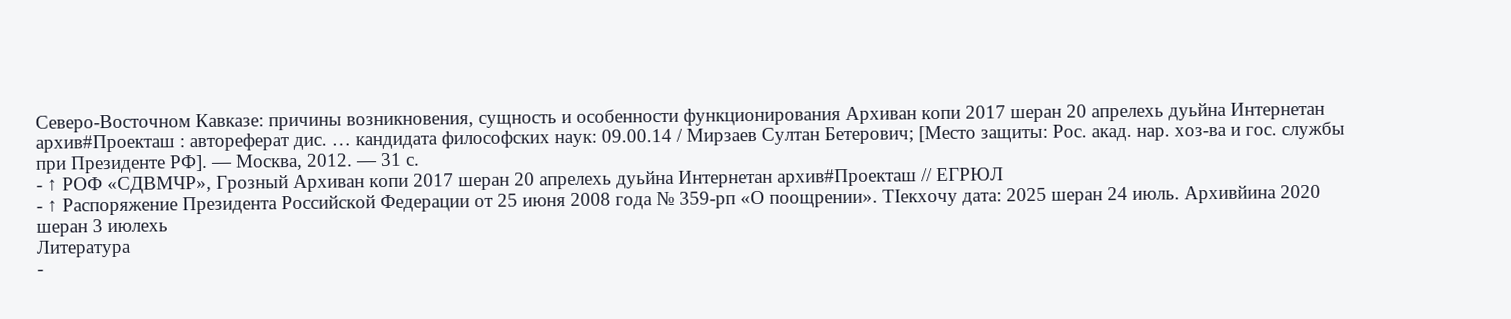Северо-Восточном Кавказе: причины возникновения, сущность и особенности функционирования Архиван копи 2017 шеран 20 апрелехь дуьйна Интернетан архив#Проекташ : автореферат дис. … кандидата философских наук: 09.00.14 / Мирзаев Султан Бетерович; [Место защиты: Рос. акад. нар. хоз-ва и гос. службы при Президенте РФ]. — Москва, 2012. — 31 с.
- ↑ РОФ «СДВМЧР», Грозный Архиван копи 2017 шеран 20 апрелехь дуьйна Интернетан архив#Проекташ // ЕГРЮЛ
- ↑ Распоряжение Президента Российской Федерации от 25 июня 2008 года № 359-рп «О поощрении». ТӀекхочу дата: 2025 шеран 24 июль. Архивйина 2020 шеран 3 июлехь
Литература
-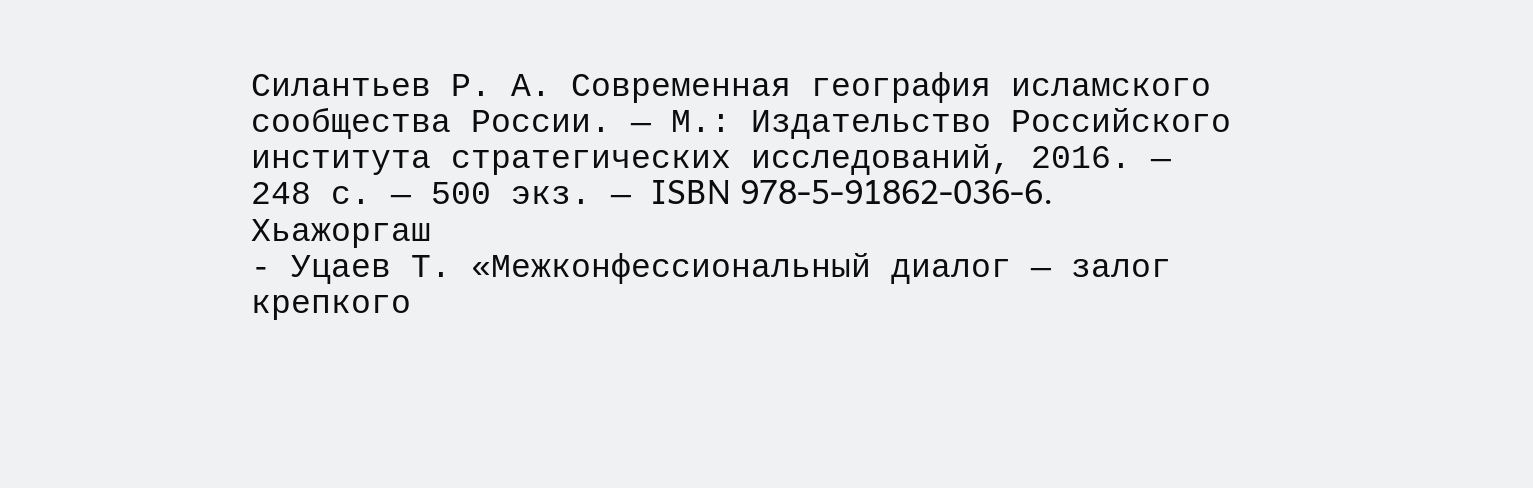Силантьев Р. А. Современная география исламского сообщества России. — М.: Издательство Российского института стратегических исследований, 2016. — 248 с. — 500 экз. — ISBN 978-5-91862-036-6.
Хьажоргаш
- Уцаев Т. «Межконфессиональный диалог — залог крепкого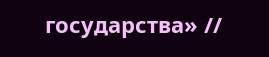государства» //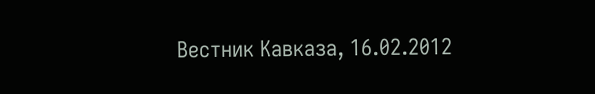Вестник Кавказа, 16.02.2012